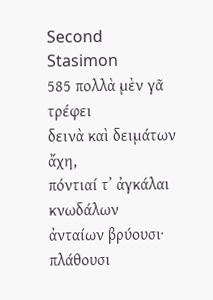Second Stasimon
585 πολλὰ μὲν γᾶ τρέφει
δεινὰ καὶ δειμάτων ἄχη,
πόντιαί τʼ ἀγκάλαι κνωδάλων
ἀνταίων βρύουσι·
πλάθουσι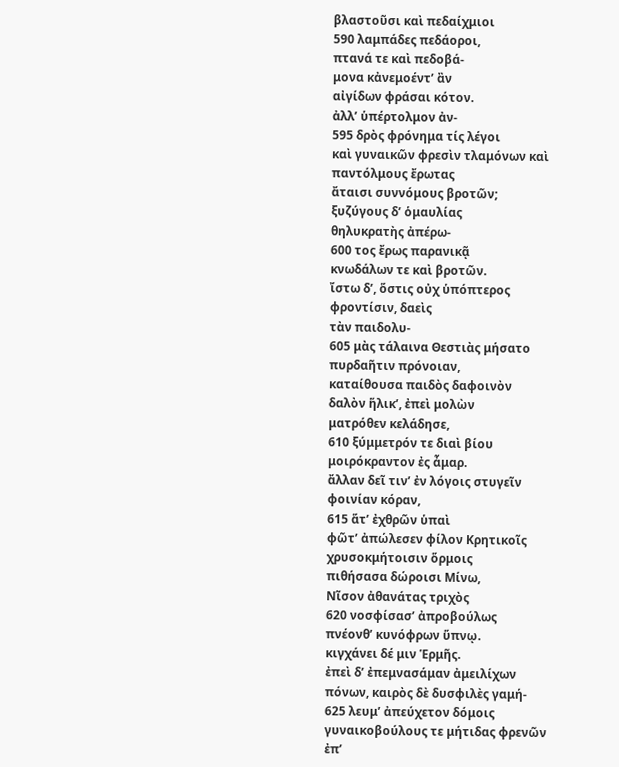βλαστοῦσι καὶ πεδαίχμιοι
590 λαμπάδες πεδάοροι,
πτανά τε καὶ πεδοβά-
μονα κἀνεμοέντʼ ἂν
αἰγίδων φράσαι κότον.
ἀλλʼ ὑπέρτολμον ἀν-
595 δρὸς φρόνημα τίς λέγοι
καὶ γυναικῶν φρεσὶν τλαμόνων καὶ
παντόλμους ἔρωτας
ἄταισι συννόμους βροτῶν;
ξυζύγους δʼ ὁμαυλίας
θηλυκρατὴς ἀπέρω-
600 τος ἔρως παρανικᾷ
κνωδάλων τε καὶ βροτῶν.
ἴστω δʼ, ὅστις οὐχ ὑπόπτερος
φροντίσιν, δαεὶς
τὰν παιδολυ-
605 μὰς τάλαινα Θεστιὰς μήσατο
πυρδαῆτιν πρόνοιαν,
καταίθουσα παιδὸς δαφοινὸν
δαλὸν ἥλικʼ, ἐπεὶ μολὼν
ματρόθεν κελάδησε,
610 ξύμμετρόν τε διαὶ βίου
μοιρόκραντον ἐς ἆμαρ.
ἄλλαν δεῖ τινʼ ἐν λόγοις στυγεῖν
φοινίαν κόραν,
615 ἅτʼ ἐχθρῶν ὑπαὶ
φῶτʼ ἀπώλεσεν φίλον Κρητικοῖς
χρυσοκμήτοισιν ὅρμοις
πιθήσασα δώροισι Μίνω,
Νῖσον ἀθανάτας τριχὸς
620 νοσφίσασʼ ἀπροβούλως
πνέονθʼ κυνόφρων ὕπνῳ.
κιγχάνει δέ μιν Ἑρμῆς.
ἐπεὶ δʼ ἐπεμνασάμαν ἀμειλίχων
πόνων, καιρὸς δὲ δυσφιλὲς γαμή-
625 λευμʼ ἀπεύχετον δόμοις
γυναικοβούλους τε μήτιδας φρενῶν
ἐπʼ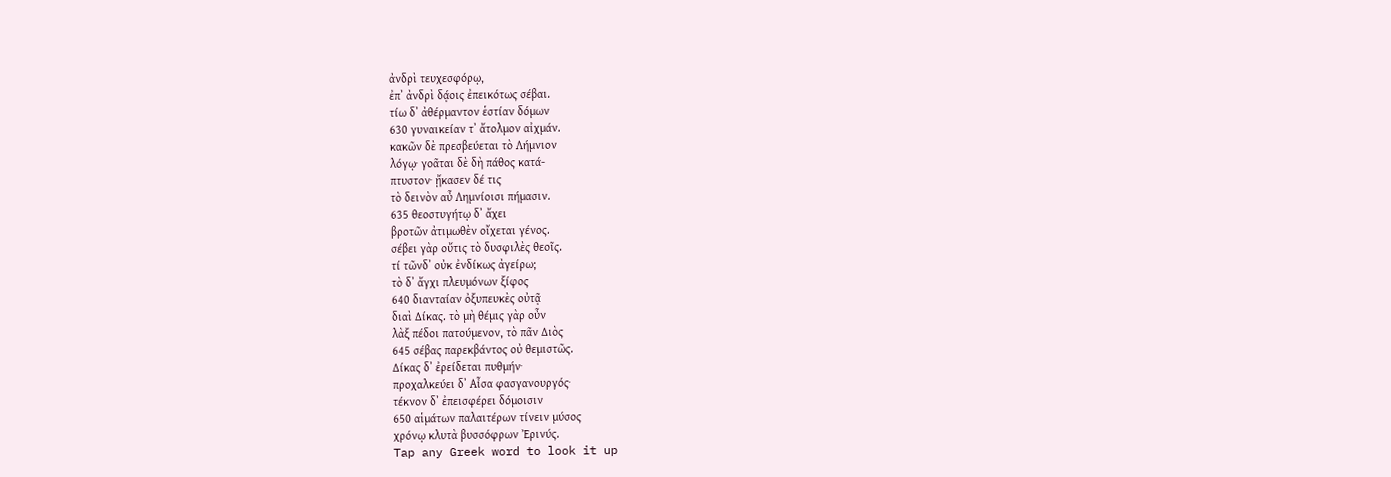ἀνδρὶ τευχεσφόρῳ,
ἐπʼ ἀνδρὶ δᾴοις ἐπεικότως σέβαι.
τίω δʼ ἀθέρμαντον ἑστίαν δόμων
630 γυναικείαν τʼ ἄτολμον αἰχμάν.
κακῶν δὲ πρεσβεύεται τὸ Λήμνιον
λόγῳ· γοᾶται δὲ δὴ πάθος κατά-
πτυστον· ᾔκασεν δέ τις
τὸ δεινὸν αὖ Λημνίοισι πήμασιν.
635 θεοστυγήτῳ δʼ ἄχει
βροτῶν ἀτιμωθὲν οἴχεται γένος.
σέβει γὰρ οὔτις τὸ δυσφιλὲς θεοῖς.
τί τῶνδʼ οὐκ ἐνδίκως ἀγείρω;
τὸ δʼ ἄγχι πλευμόνων ξίφος
640 διανταίαν ὀξυπευκὲς οὐτᾷ
διαὶ Δίκας. τὸ μὴ θέμις γὰρ οὖν
λὰξ πέδοι πατούμενον, τὸ πᾶν Διὸς
645 σέβας παρεκβάντος οὐ θεμιστῶς.
Δίκας δʼ ἐρείδεται πυθμήν·
προχαλκεύει δʼ Αἶσα φασγανουργός·
τέκνον δʼ ἐπεισφέρει δόμοισιν
650 αἱμάτων παλαιτέρων τίνειν μύσος
χρόνῳ κλυτὰ βυσσόφρων Ἐρινύς.
Tap any Greek word to look it up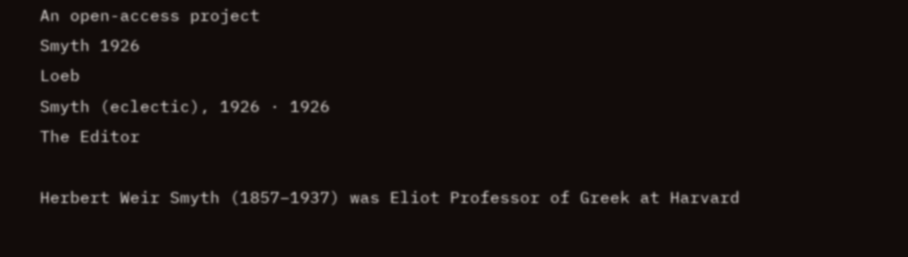An open-access project
Smyth 1926
Loeb
Smyth (eclectic), 1926 · 1926
The Editor

Herbert Weir Smyth (1857–1937) was Eliot Professor of Greek at Harvard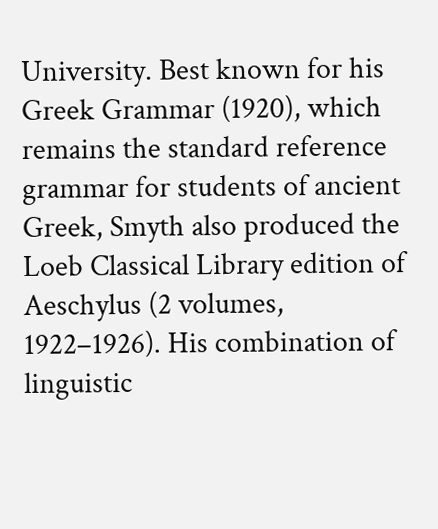University. Best known for his Greek Grammar (1920), which remains the standard reference grammar for students of ancient Greek, Smyth also produced the Loeb Classical Library edition of Aeschylus (2 volumes, 1922–1926). His combination of linguistic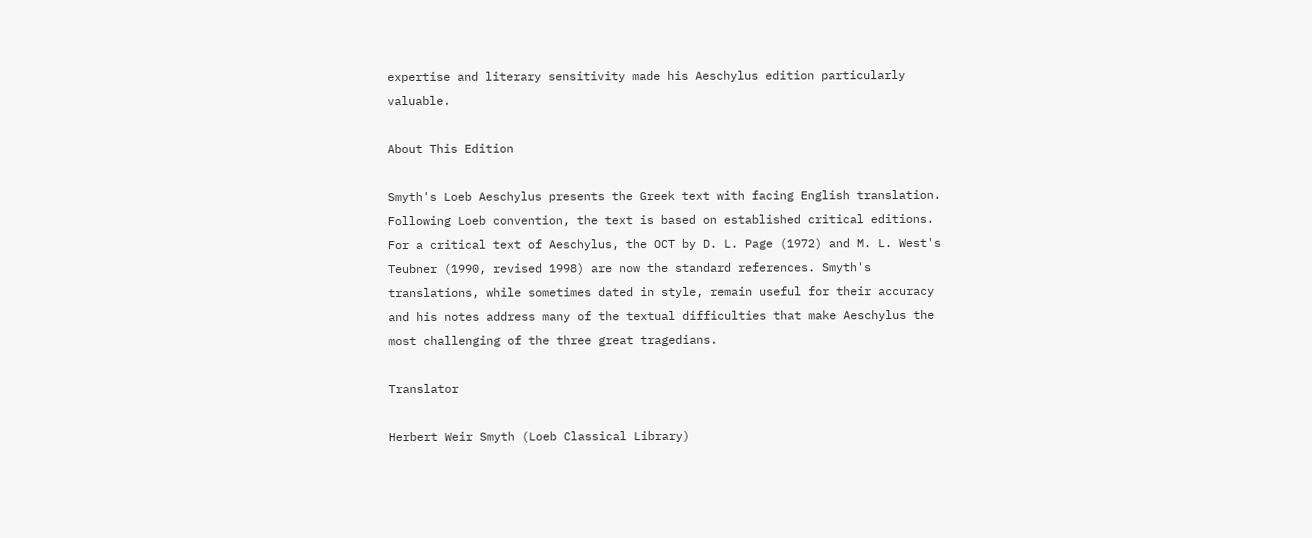expertise and literary sensitivity made his Aeschylus edition particularly valuable.

About This Edition

Smyth's Loeb Aeschylus presents the Greek text with facing English translation. Following Loeb convention, the text is based on established critical editions. For a critical text of Aeschylus, the OCT by D. L. Page (1972) and M. L. West's Teubner (1990, revised 1998) are now the standard references. Smyth's translations, while sometimes dated in style, remain useful for their accuracy and his notes address many of the textual difficulties that make Aeschylus the most challenging of the three great tragedians.

Translator

Herbert Weir Smyth (Loeb Classical Library)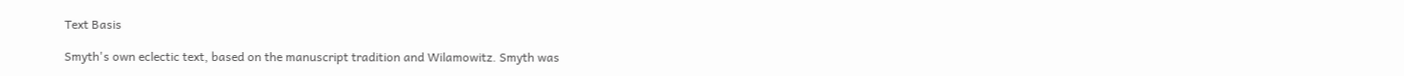Text Basis

Smyth's own eclectic text, based on the manuscript tradition and Wilamowitz. Smyth was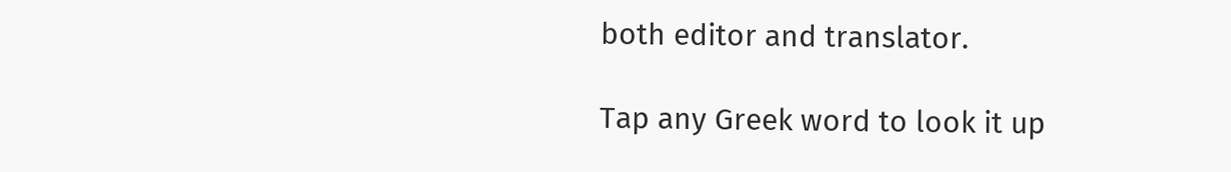both editor and translator.

Tap any Greek word to look it up